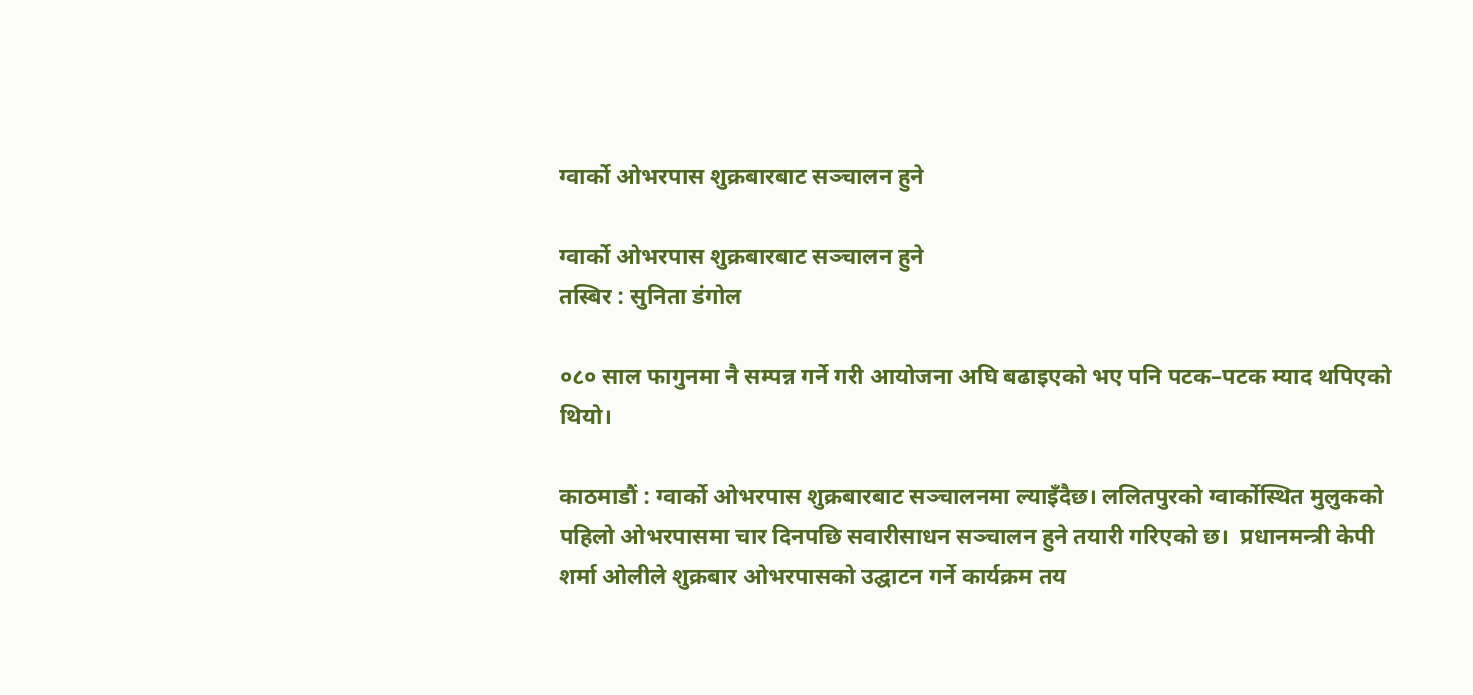ग्वार्को ओभरपास शुक्रबारबाट सञ्चालन हुने

ग्वार्को ओभरपास शुक्रबारबाट सञ्चालन हुने
तस्बिर : सुनिता डंगोल

०८० साल फागुनमा नै सम्पन्न गर्ने गरी आयोजना अघि बढाइएको भए पनि पटक–पटक म्याद थपिएको थियो।

काठमाडौं : ग्वार्को ओभरपास शुक्रबारबाट सञ्चालनमा ल्याइँदैछ। ललितपुरको ग्वार्कोस्थित मुलुकको पहिलो ओभरपासमा चार दिनपछि सवारीसाधन सञ्चालन हुने तयारी गरिएको छ।  प्रधानमन्त्री केपी शर्मा ओलीले शुक्रबार ओभरपासको उद्घाटन गर्ने कार्यक्रम तय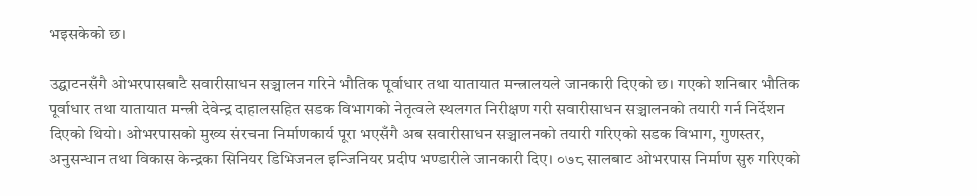भइसकेको छ।

उद्घाटनसँगै ओभरपासबाटै सवारीसाधन सञ्चालन गरिने भौतिक पूर्वाधार तथा यातायात मन्त्रालयले जानकारी दिएको छ। गएको शनिबार भौतिक पूर्वाधार तथा यातायात मन्त्री देवेन्द्र दाहालसहित सडक विभागको नेतृत्वले स्थलगत निरीक्षण गरी सवारीसाधन सञ्चालनको तयारी गर्न निर्देशन दिएको थियो। ओभरपासको मुख्य संरचना निर्माणकार्य पूरा भएसँगै अब सवारीसाधन सञ्चालनको तयारी गरिएको सडक विभाग, गुणस्तर, अनुसन्धान तथा विकास केन्द्रका सिनियर डिभिजनल इन्जिनियर प्रदीप भण्डारीले जानकारी दिए। ०७८ सालबाट ओभरपास निर्माण सुरु गरिएको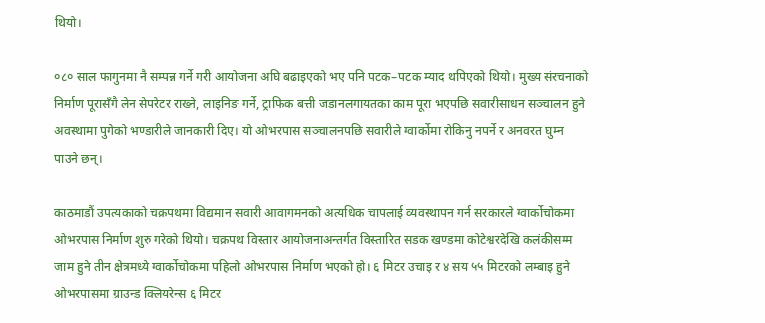थियो।

०८० साल फागुनमा नै सम्पन्न गर्ने गरी आयोजना अघि बढाइएको भए पनि पटक–पटक म्याद थपिएको थियो। मुख्य संरचनाको निर्माण पूरासँगै लेन सेपरेटर राख्ने, लाइनिङ गर्ने, ट्राफिक बत्ती जडानलगायतका काम पूरा भएपछि सवारीसाधन सञ्चालन हुने अवस्थामा पुगेको भण्डारीले जानकारी दिए। यो ओभरपास सञ्चालनपछि सवारीले ग्वार्कोमा रोकिनु नपर्ने र अनवरत घुम्न पाउने छन्।

काठमाडौं उपत्यकाको चक्रपथमा विद्यमान सवारी आवागमनको अत्यधिक चापलाई व्यवस्थापन गर्न सरकारले ग्वार्कोचोकमा ओभरपास निर्माण शुरु गरेको थियो। चक्रपथ विस्तार आयोजनाअन्तर्गत विस्तारित सडक खण्डमा कोटेश्वरदेखि कलंकीसम्म जाम हुने तीन क्षेत्रमध्ये ग्वार्कोचोकमा पहिलो ओभरपास निर्माण भएको हो। ६ मिटर उचाइ र ४ सय ५५ मिटरको लम्बाइ हुने ओभरपासमा ग्राउन्ड क्लियरेन्स ६ मिटर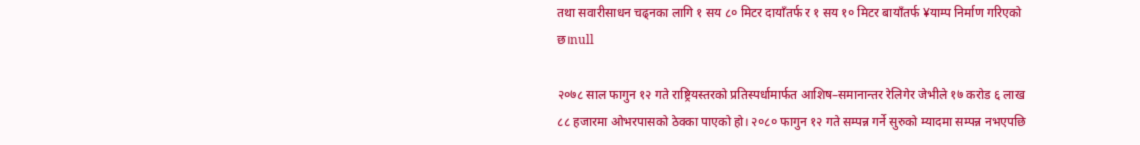तथा सवारीसाधन चढ्नका लागि १ सय ८० मिटर दायाँतर्फ र १ सय १० मिटर बायाँतर्फ ¥याम्प निर्माण गरिएको छ।null

२०७८ साल फागुन १२ गते राष्ट्रियस्तरको प्रतिस्पर्धामार्फत आशिष–समानान्तर रेलिगेर जेभीले १७ करोड ६ लाख ८८ हजारमा ओभरपासको ठेक्का पाएको हो। २०८० फागुन १२ गते सम्पन्न गर्ने सुरुको म्यादमा सम्पन्न नभएपछि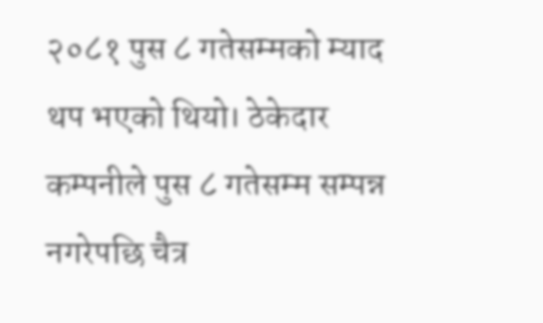२०८१ पुस ८ गतेसम्मको म्याद थप भएको थियो। ठेकेदार कम्पनीले पुस ८ गतेसम्म सम्पन्न नगरेपछि चैत्र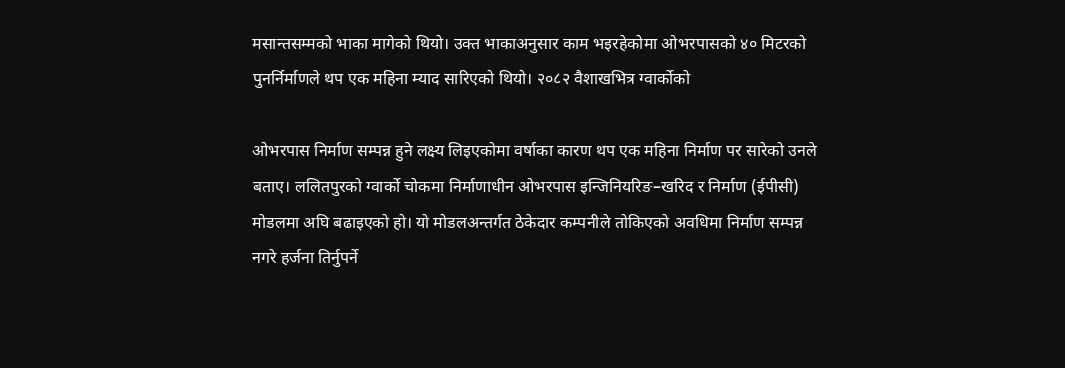मसान्तसम्मको भाका मागेको थियो। उक्त भाकाअनुसार काम भइरहेकोमा ओभरपासको ४० मिटरको पुनर्निर्माणले थप एक महिना म्याद सारिएको थियो। २०८२ वैशाखभित्र ग्वार्कोको

ओभरपास निर्माण सम्पन्न हुने लक्ष्य लिइएकोमा वर्षाका कारण थप एक महिना निर्माण पर सारेको उनले बताए। ललितपुरको ग्वार्को चोकमा निर्माणाधीन ओभरपास इन्जिनियरिङ–खरिद र निर्माण (ईपीसी) मोडलमा अघि बढाइएको हो। यो मोडलअन्तर्गत ठेकेदार कम्पनीले तोकिएको अवधिमा निर्माण सम्पन्न नगरे हर्जना तिर्नुपर्ने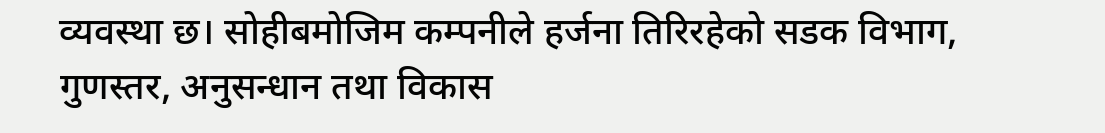व्यवस्था छ। सोहीबमोजिम कम्पनीले हर्जना तिरिरहेको सडक विभाग, गुणस्तर, अनुसन्धान तथा विकास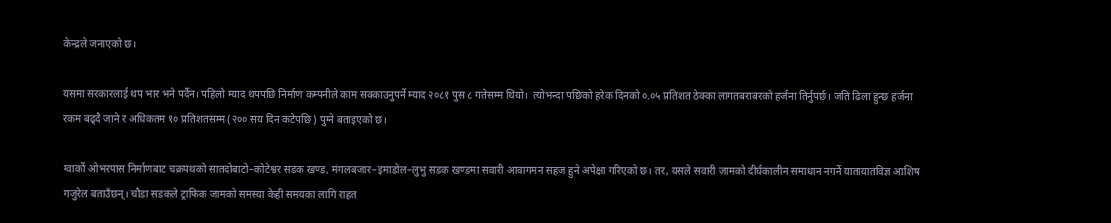केन्द्रले जनाएको छ।

यसमा सरकारलाई थप भार भने पर्दैन। पहिलो म्याद थपपछि निर्माण कम्पनीले काम सक्काउनुपर्ने म्याद २०८१ पुस ८ गतेसम्म थियो।  त्योभन्दा पछिको हरेक दिनको ०.०५ प्रतिशत ठेक्का लागतबराबरको हर्जना तिर्नुपर्छ। जति ढिला हुन्छ हर्जना रकम बढ्दै जाने र अधिकतम १० प्रतिशतसम्म (२०० सय दिन कटेपछि) पुग्ने बताइएको छ।

ग्वार्को ओभरपास निर्माणबाट चक्रपथको सातदोबाटो–कोटेश्वर सडक खण्ड, मंगलबजार–इमाडोल–लुभु सडक खण्डमा सवारी आवागमन सहज हुने अपेक्षा गरिएको छ। तर, यसले सवारी जामको दीर्घकालीन समाधान नगर्ने यातायातविज्ञ आशिष गजुरेल बताउँछन्। चौडा सडकले ट्राफिक जामको समस्या केही समयका लागि राहत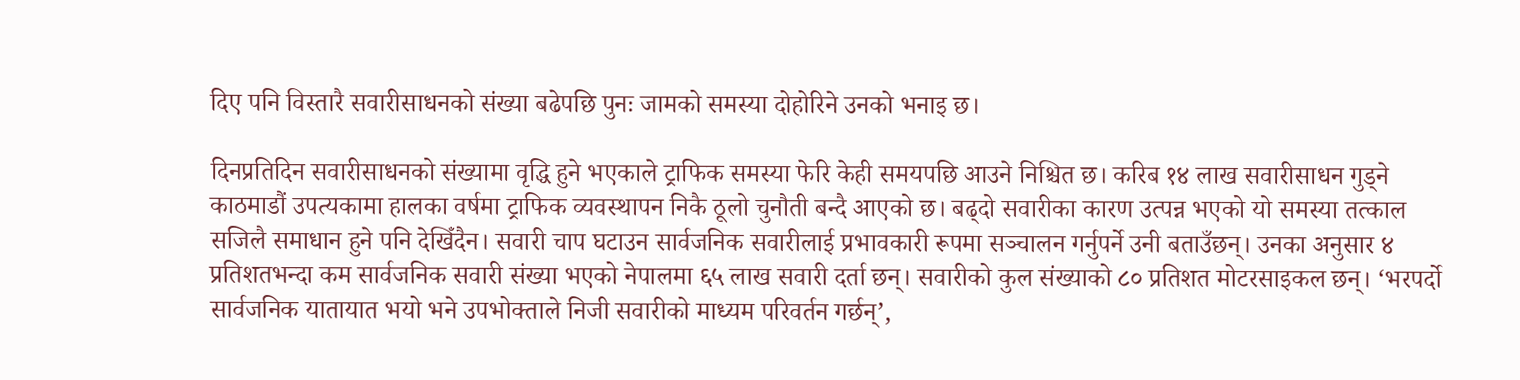दिए पनि विस्तारै सवारीसाधनको संख्या बढेपछि पुनः जामको समस्या दोहोरिने उनको भनाइ छ।

दिनप्रतिदिन सवारीसाधनको संख्यामा वृद्धि हुने भएकाले ट्राफिक समस्या फेरि केही समयपछि आउने निश्चित छ। करिब १४ लाख सवारीसाधन गुड्ने काठमाडौं उपत्यकामा हालका वर्षमा ट्राफिक व्यवस्थापन निकै ठूलो चुनौती बन्दै आएको छ। बढ्दो सवारीका कारण उत्पन्न भएको यो समस्या तत्काल सजिलै समाधान हुने पनि देखिँदैन। सवारी चाप घटाउन सार्वजनिक सवारीलाई प्रभावकारी रूपमा सञ्चालन गर्नुपर्ने उनी बताउँछन्। उनका अनुसार ४ प्रतिशतभन्दा कम सार्वजनिक सवारी संख्या भएको नेपालमा ६५ लाख सवारी दर्ता छन्। सवारीको कुल संख्याको ८० प्रतिशत मोटरसाइकल छन्। ‘भरपर्दो सार्वजनिक यातायात भयो भने उपभोक्ताले निजी सवारीको माध्यम परिवर्तन गर्छन्’,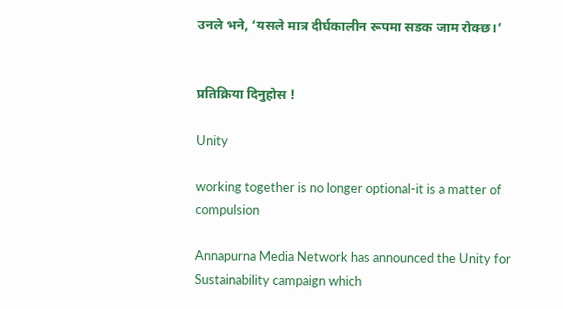उनले भने, ‘यसले मात्र दीर्घकालीन रूपमा सडक जाम रोक्छ।’


प्रतिक्रिया दिनुहोस !

Unity

working together is no longer optional-it is a matter of compulsion

Annapurna Media Network has announced the Unity for Sustainability campaign which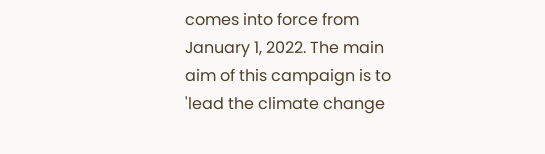comes into force from January 1, 2022. The main aim of this campaign is to 'lead the climate change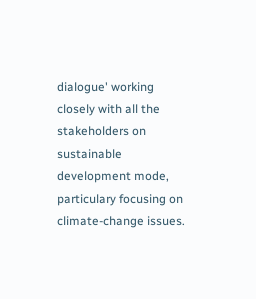dialogue' working closely with all the stakeholders on sustainable development mode, particulary focusing on climate-change issues.